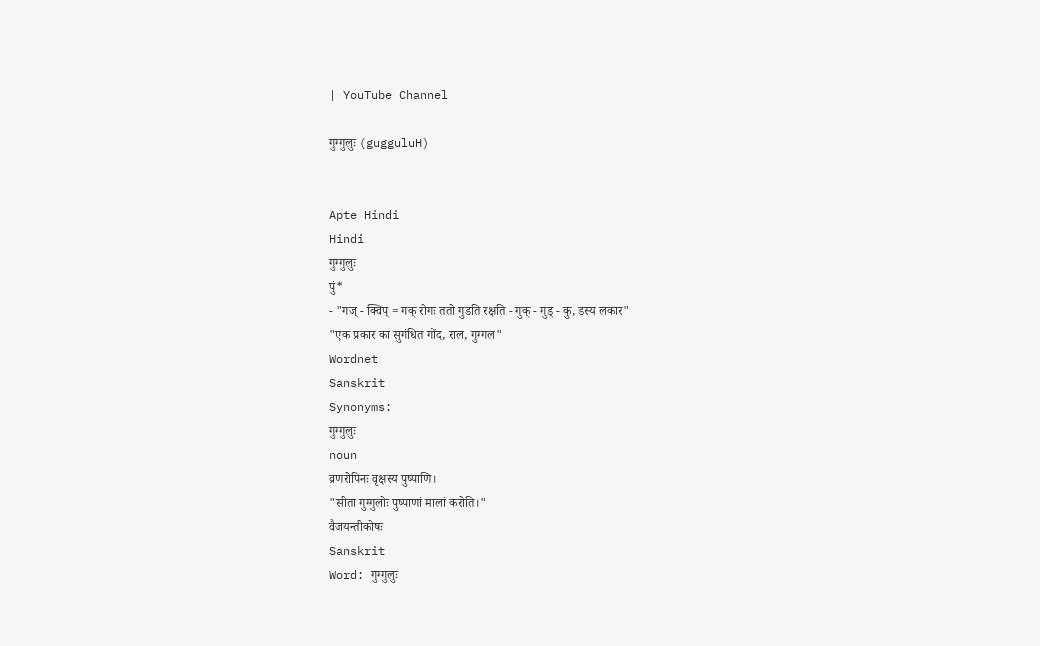| YouTube Channel

गुग्गुलुः (gugguluH)


Apte Hindi
Hindi
गुग्गुलुः
पुं*
- "गज् - क्विप् = गक् रोगः ततो गुडति रक्षति - गुक् - गुड् - कु, डस्य लकार"
"एक प्रकार का सुगंधित गोंद, राल, गुग्गल"
Wordnet
Sanskrit
Synonyms:
गुग्गुलुः
noun
व्रणरोपिनः वृक्षस्य पुष्पाणि।
"सीता गुग्गुलोः पुष्पाणां मालां करोति।"
वैजयन्तीकोषः
Sanskrit
Word: गुग्गुलुः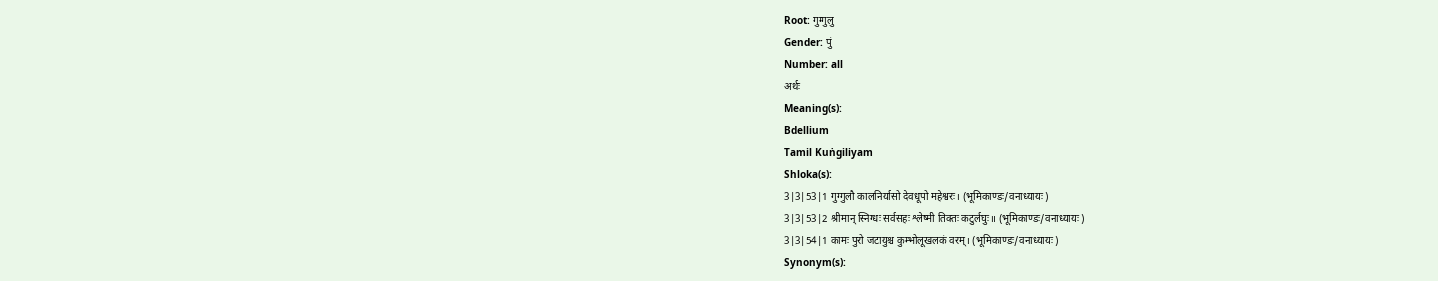Root: गुग्गुलु
Gender: पुं
Number: all
अर्थः
Meaning(s):
Bdellium
Tamil Kuṅgiliyam
Shloka(s):
3|3|53|1 गुग्गुलौ कालनिर्यासो देवधूपो महेश्वरः। (भूमिकाण्डः/वनाध्यायः)
3|3|53|2 श्रीमान् स्निग्धः सर्वसहः श्लेष्मी तिक्तः कटुर्लघुः॥ (भूमिकाण्डः/वनाध्यायः)
3|3|54|1 कामः पुरो जटायुश्च कुम्भोलूखलकं वरम्। (भूमिकाण्डः/वनाध्यायः)
Synonym(s):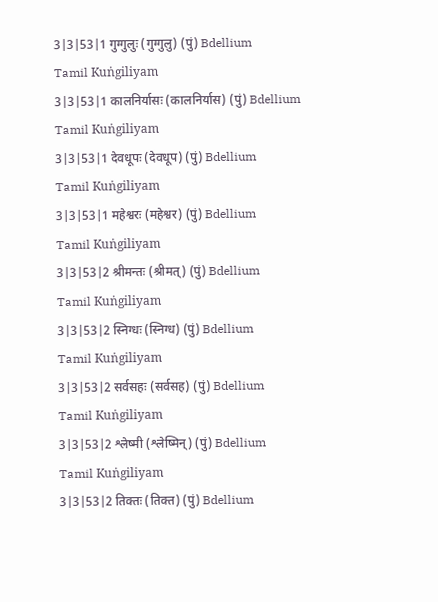3|3|53|1 गुग्गुलुः (गुग्गुलु) (पुं) Bdellium
Tamil Kuṅgiliyam
3|3|53|1 कालनिर्यासः (कालनिर्यास) (पुं) Bdellium
Tamil Kuṅgiliyam
3|3|53|1 देवधूपः (देवधूप) (पुं) Bdellium
Tamil Kuṅgiliyam
3|3|53|1 महेश्वरः (महेश्वर) (पुं) Bdellium
Tamil Kuṅgiliyam
3|3|53|2 श्रीमन्तः (श्रीमत्) (पुं) Bdellium
Tamil Kuṅgiliyam
3|3|53|2 स्निग्धः (स्निग्ध) (पुं) Bdellium
Tamil Kuṅgiliyam
3|3|53|2 सर्वसहः (सर्वसह) (पुं) Bdellium
Tamil Kuṅgiliyam
3|3|53|2 श्लेष्मी (श्लेष्मिन्) (पुं) Bdellium
Tamil Kuṅgiliyam
3|3|53|2 तिक्तः (तिक्त) (पुं) Bdellium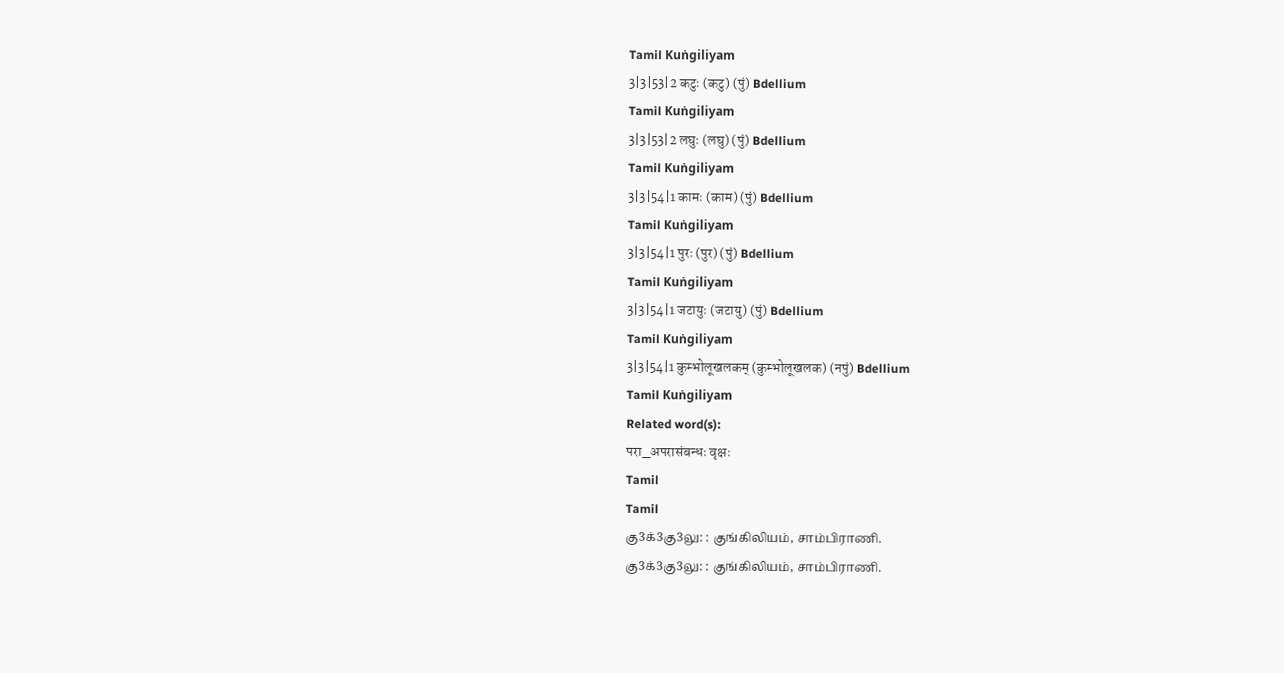Tamil Kuṅgiliyam
3|3|53|2 कटुः (कटु) (पुं) Bdellium
Tamil Kuṅgiliyam
3|3|53|2 लघुः (लघु) (पुं) Bdellium
Tamil Kuṅgiliyam
3|3|54|1 कामः (काम) (पुं) Bdellium
Tamil Kuṅgiliyam
3|3|54|1 पुरः (पुर) (पुं) Bdellium
Tamil Kuṅgiliyam
3|3|54|1 जटायुः (जटायु) (पुं) Bdellium
Tamil Kuṅgiliyam
3|3|54|1 कुम्भोलूखलकम् (कुम्भोलूखलक) (नपुं) Bdellium
Tamil Kuṅgiliyam
Related word(s):
परा_अपरासंबन्धः वृक्षः
Tamil
Tamil
கு3க்3கு3லு: : குங்கிலியம், சாம்பிராணி.
கு3க்3கு3லு: : குங்கிலியம், சாம்பிராணி.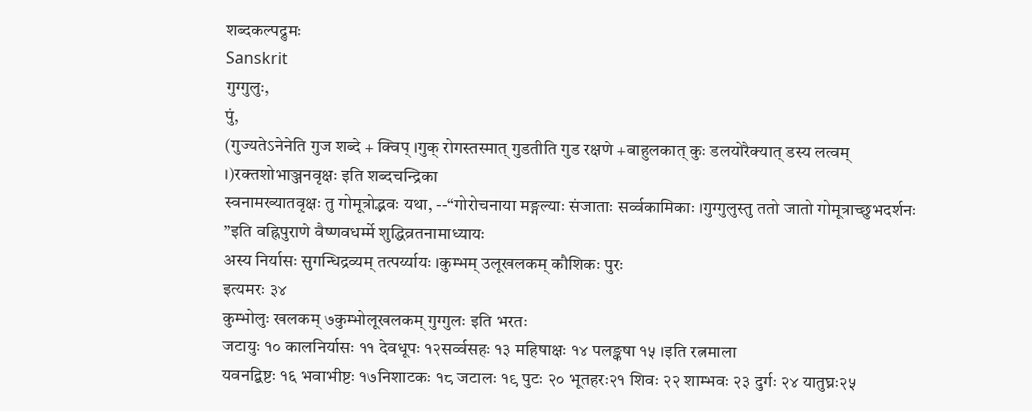शब्दकल्पद्रुमः
Sanskrit
गुग्गुलुः,
पुं,
(गुज्यतेऽनेनेति गुज शब्दे + क्विप् ।गुक् रोगस्तस्मात् गुडतीति गुड रक्षणे +बाहुलकात् कुः डलयोरैक्यात् डस्य लत्वम् ।)रक्तशोभाञ्जनवृक्षः इति शब्दचन्द्रिका
स्वनामख्यातवृक्षः तु गोमूत्रोद्भवः यथा, --“गोरोचनाया मङ्गल्याः संजाताः सर्व्वकामिकाः ।गुग्गुलुस्तु ततो जातो गोमूत्राच्छुभदर्शनः
”इति वह्निपुराणे वैष्णवधर्म्मे शुद्धिव्रतनामाध्यायः
अस्य निर्यासः सुगन्धिद्रव्यम् तत्पर्य्यायः ।कुम्भम् उलूखलकम् कौशिकः पुरः
इत्यमरः ३४
कुम्भोलुः खलकम् ७कुम्भोलूखलकम् गुग्गुलः इति भरतः
जटायुः १० कालनिर्यासः ११ देवधूपः १२सर्व्वसहः १३ महिषाक्षः १४ पलङ्कषा १५ ।इति रत्नमाला
यवनद्बिष्टः १६ भवाभीष्टः १७निशाटकः १८ जटालः १९ पुटः २० भूतहरः२१ शिवः २२ शाम्भवः २३ दुर्गः २४ यातुघ्नः२५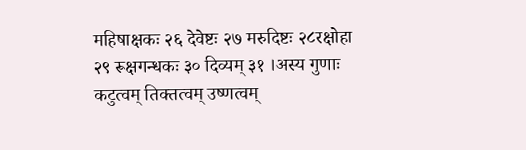महिषाक्षकः २६ देवेष्टः २७ मरुदिष्टः २८रक्षोहा २९ रूक्षगन्धकः ३० दिव्यम् ३१ ।अस्य गुणाः कटुत्वम् तिक्तत्वम् उष्णत्वम्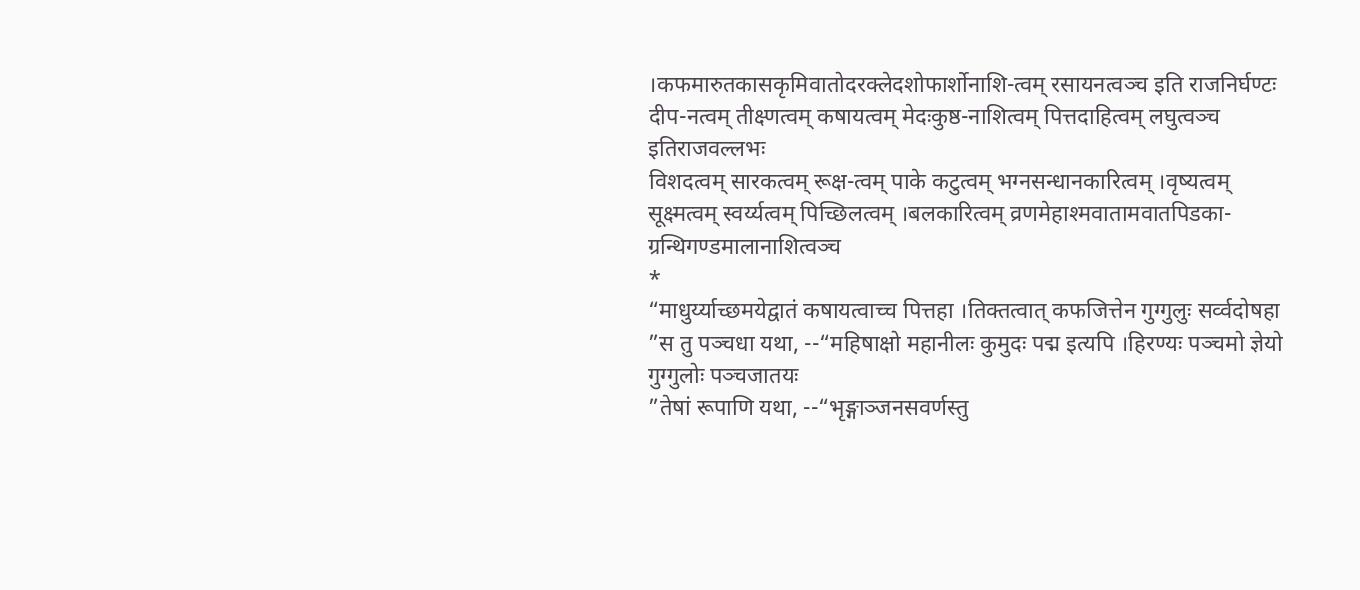।कफमारुतकासकृमिवातोदरक्लेदशोफार्शोनाशि-त्वम् रसायनत्वञ्च इति राजनिर्घण्टः
दीप-नत्वम् तीक्ष्णत्वम् कषायत्वम् मेदःकुष्ठ-नाशित्वम् पित्तदाहित्वम् लघुत्वञ्च इतिराजवल्लभः
विशदत्वम् सारकत्वम् रूक्ष-त्वम् पाके कटुत्वम् भग्नसन्धानकारित्वम् ।वृष्यत्वम् सूक्ष्मत्वम् स्वर्य्यत्वम् पिच्छिलत्वम् ।बलकारित्वम् व्रणमेहाश्मवातामवातपिडका-ग्रन्थिगण्डमालानाशित्वञ्च
*
“माधुर्य्याच्छमयेद्वातं कषायत्वाच्च पित्तहा ।तिक्तत्वात् कफजित्तेन गुग्गुलुः सर्व्वदोषहा
”स तु पञ्चधा यथा, --“महिषाक्षो महानीलः कुमुदः पद्म इत्यपि ।हिरण्यः पञ्चमो ज्ञेयो गुग्गुलोः पञ्चजातयः
”तेषां रूपाणि यथा, --“भृङ्गाञ्जनसवर्णस्तु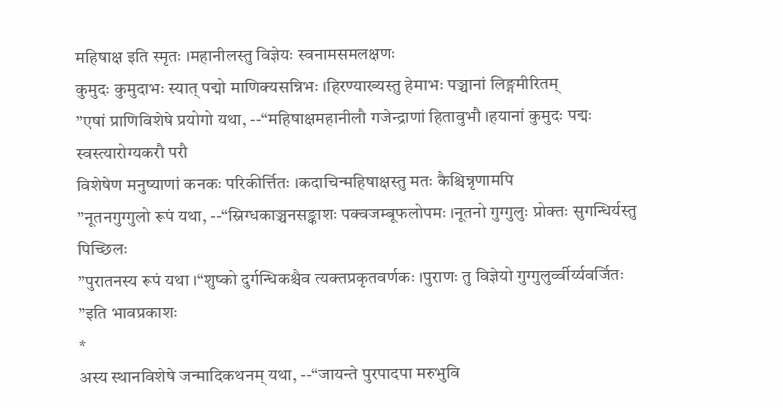महिषाक्ष इति स्मृतः ।महानीलस्तु विज्ञेयः स्वनामसमलक्षणः
कुमुदः कुमुदाभः स्यात् पद्मो माणिक्यसन्निभः ।हिरण्याख्यस्तु हेमाभः पञ्चानां लिङ्गमीरितम्
”एषां प्राणिविशेषे प्रयोगो यथा, --“महिषाक्षमहानीलौ गजेन्द्राणां हितावुभौ ।हयानां कुमुदः पद्मः स्वस्त्यारोग्यकरौ परौ
विशेषेण मनुष्याणां कनकः परिकीर्त्तितः ।कदाचिन्महिषाक्षस्तु मतः कैश्चिन्नृणामपि
”नूतनगुग्गुलो रूपं यथा, --“स्निग्धकाञ्चनसङ्काशः पक्वजम्बूफलोपमः ।नूतनो गुग्गुलुः प्रोक्तः सुगन्धिर्यस्तु पिच्छिलः
”पुरातनस्य रूपं यथा ।“शुष्को दुर्गन्धिकश्चैव त्यक्तप्रकृतवर्णकः ।पुराणः तु विज्ञेयो गुग्गुलुर्व्वीर्य्यवर्जितः
”इति भावप्रकाशः
*
अस्य स्थानविशेषे जन्मादिकथनम् यथा, --“जायन्ते पुरपादपा मरुभुवि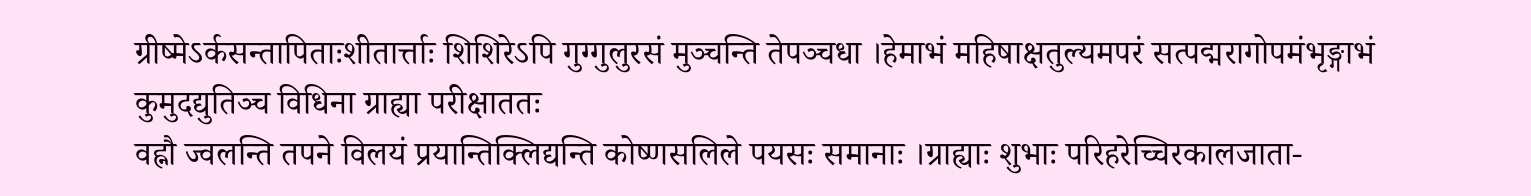ग्रीष्मेऽर्कसन्तापिताःशीतार्त्ताः शिशिरेऽपि गुग्गुलुरसं मुञ्चन्ति तेपञ्चधा ।हेमाभं महिषाक्षतुल्यमपरं सत्पद्मरागोपमंभृङ्गाभं कुमुदद्युतिञ्च विधिना ग्राह्या परीक्षाततः
वह्नौ ज्वलन्ति तपने विलयं प्रयान्तिक्लिद्यन्ति कोष्णसलिले पयसः समानाः ।ग्राह्याः शुभाः परिहरेच्चिरकालजाता-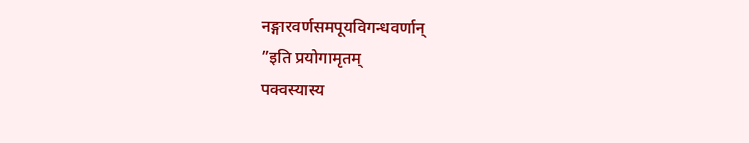नङ्गारवर्णसमपूयविगन्धवर्णान्
”इति प्रयोगामृतम्
पक्वस्यास्य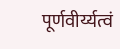पूर्णवीर्य्यत्वं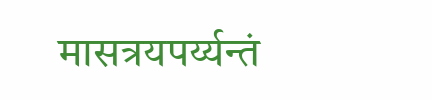मासत्रयपर्य्यन्तं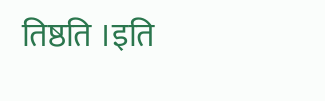तिष्ठति ।इति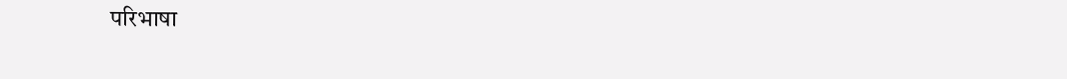परिभाषा